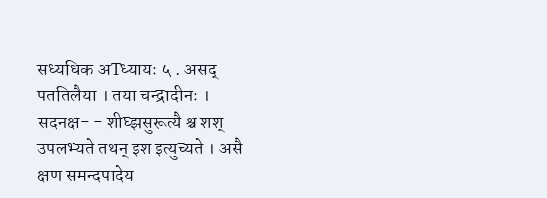सध्यधिक अTध्यायः ५ . असद् पततिलैया । तया चन्द्रादीनः । सदनक्ष- - शीघ्झसुरूत्यै श्च शश् उपलभ्यते तथन् इश इत्युच्यते । असै क्षण समन्दपादेय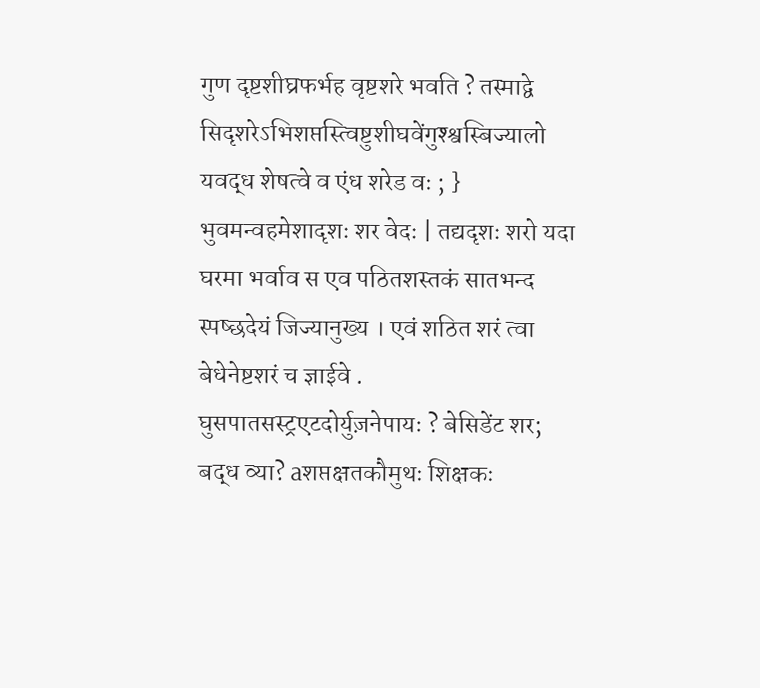गुण दृष्टशीघ्रफर्भह वृष्टशरे भवति ? तस्माद्वे सिदृशरेऽभिशप्तस्त्विष्टुशीघवेंगुश्श्वस्बिज्यालो यवद्ध शेषत्वे व एंध शरेड वः ; } भुवमन्वहमेशादृशः शर वेदः | तद्यदृशः शरो यदा घरमा भर्वाव स एव पठितशस्तकं सातभन्द स्पष्छदेयं जिज्यानुख्य । एवं शठित शरं त्वा बेधेनेष्टशरं च ज्ञाईवे . घुसपातसस्ट्रएटदोर्युज़नेपायः ? बेसिडेंट शर; बद्ध व्या? aशप्तक्षतकौमुथः शिक्षकः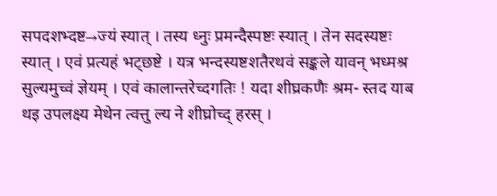सपदशभ्दष्ट→ज्यं स्यात् । तस्य ध्नुः प्रमन्दैस्पष्टः स्यात् । तेन सदस्यष्टः स्यात् । एवं प्रत्यहं भट्छष्टे । यत्र भन्दस्यष्टशतैरथवं सङ्कले यावन् भध्मश्र सुल्यमुच्वं ज्ञेयम् । एवं कालान्तरेच्दगतिः ! यदा शीघ्रकणैः श्रम- स्तद याब थइ उपलक्ष्य मेथेन त्वत्तु ल्य ने शीघ्रोच्द् हरस् ।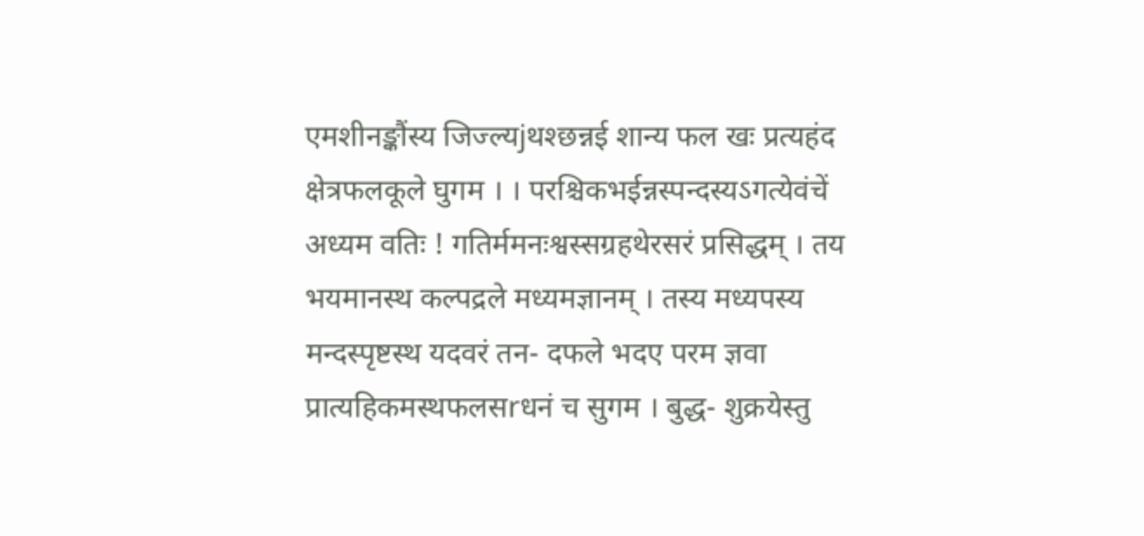एमशीनङ्कौंस्य जिज्ल्यjथश्छन्नई शान्य फल खः प्रत्यहंद क्षेत्रफलकूले घुगम । । परश्चिकभईन्नस्पन्दस्यऽगत्येवंचें अध्यम वतिः ! गतिर्ममनःश्वस्सग्रहथेरसरं प्रसिद्धम् । तय भयमानस्थ कल्पद्रले मध्यमज्ञानम् । तस्य मध्यपस्य मन्दस्पृष्टस्थ यदवरं तन- दफले भदए परम ज्ञवा प्रात्यहिकमस्थफलसrधनं च सुगम । बुद्ध- शुक्रयेस्तु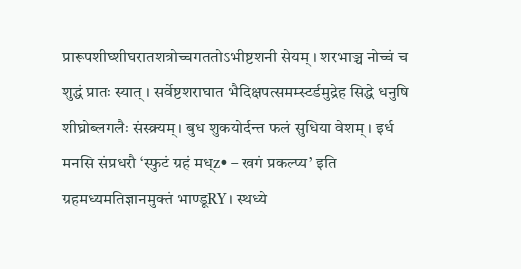प्रारूपशीघ्शीघरातशत्रोच्चगततोऽभीष्टशनी सेयम् । शरभाञ्च नोच्चं च शुद्धं प्रातः स्यात् । सर्वेष्टशराघात भैदिक्षपत्समम्स्टर्डमुद्रेह सिद्धे धनुषि शीघ्रोब्लगलैः संस्क्र्यम्। बुध शुकयोर्दन्त फलं सुधिया वेशम् । इर्ध मनसि संप्रधरौ ‘स्फुटं ग्रहं मध्z• – खगं प्रकल्प्य’ इति ग्रहमध्यमतिज्ञानमुक्तं भाण्डूRY । स्थध्ये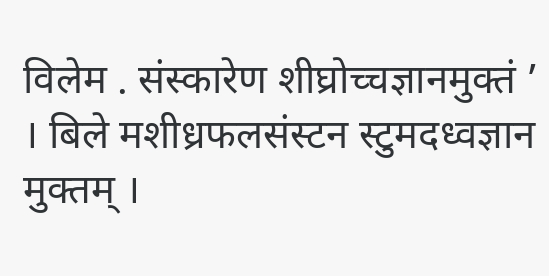विलेम . संस्कारेण शीघ्रोच्चज्ञानमुक्तं ’ । बिले मशीध्रफलसंस्टन स्टुमदध्वज्ञान मुक्तम् ।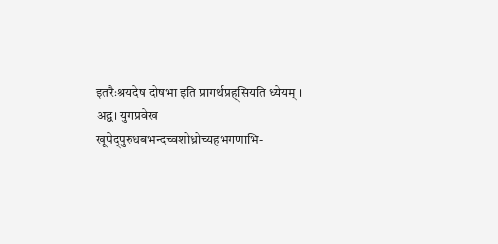इतरैःश्रयदेष दोषभा इति प्रागर्थप्रह्सियति ध्येयम् । अद्व। युगप्रवेख खूपेद्पुरुधबभन्दच्वशोध्रोच्यहभगणाभि-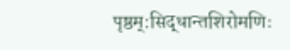पृष्ठम्:सिद्धान्तशिरोमणिः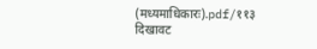(मध्यमाधिकारः).pdf/११३
दिखावट